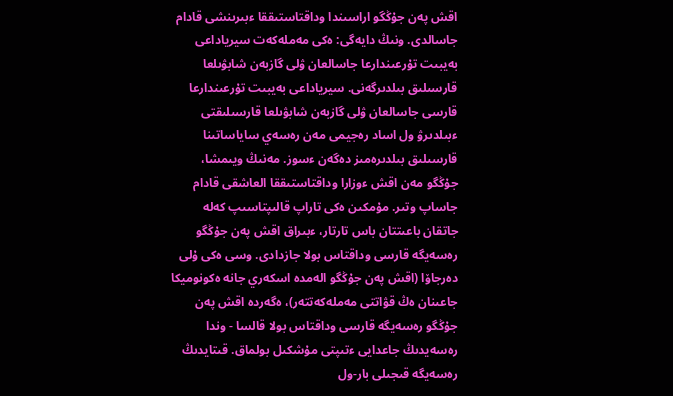اقش پەن جۇڭگو اراسىندا وداقتاستىققا ءبىرىنشى قادام جاسالدى. ونىڭ دايەگى: ەكى مەملەكەت سيرياداعى بەيبىت تۇرعىندارعا جاسالعان ۋلى گازبەن شابۋىلعا قارسىلىق بىلدىرگەنى. سيرياداعى بەيبىت تۇرعىندارعا قارسى جاسالعان ۋلى گازبەن شابۋىلعا قارسىلىقتى ءبىلدىرۋ ول اساد رەجيمى مەن رەسەي ساياساتىنا قارسىلىق بىلدىرەمىز دەگەن ءسوز. مەنىڭ ويىمشا، جۇڭگو مەن اقش ءوزارا وداقتاستىققا العاشقى قادام جاساپ وتىر. مۇمكىن ەكى تاراپ قالىپتاسىپ كەلە جاتقان باعىتتان باس تارتار، ءبىراق اقش پەن جۇڭگو رەسەيگە قارسى وداقتاس بولا جازدادى. وسى ەكى ۇلى دەرجاۆا (اقش پەن جۇڭگو الەمدە اسكەري جانە ەكونوميكا جاعىنان ەڭ قۋاتتى مەملەكەتتەر)، ەگەردە اقش پەن جۇڭگو رەسەيگە قارسى وداقتاس بولا قالسا - وندا رەسەيدىڭ جاعدايى ءتىپتى مۇشكىل بولماق. قىتايدىڭ رەسەيگە قىجىلى بار-ول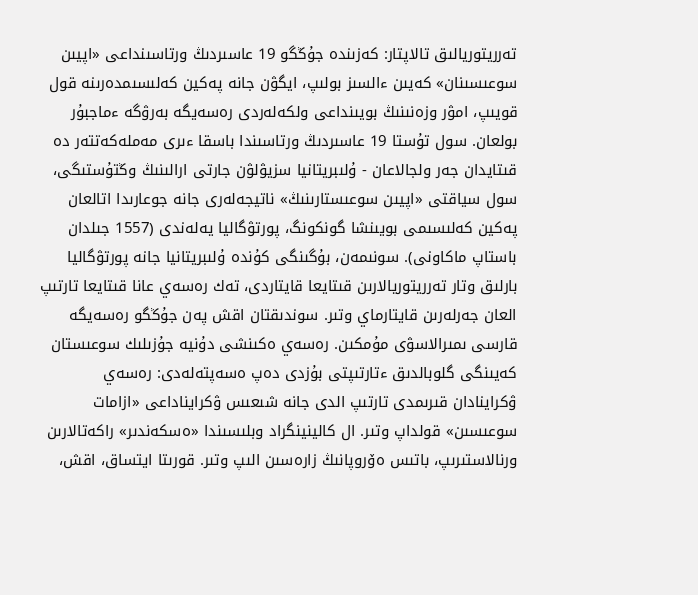تەرريتوريالىق تالاپتار: كەزىندە جۇڭگو 19 عاسىردىڭ ورتاسىنداعى «اپيىن سوعىسىنان» كەيىن ءالسىز بولىپ، ايگۋن جانە پەكين كەلىسىمدەرىنە قول قويىپ، امۋر وزەنىنىڭ بويىنداعى ولكەلەردى رەسەيگە بەرۋگە ءماجبۇر بولعان. سول تۇستا 19 عاسىردىڭ ورتاسىندا باسقا ءىرى مەملەكەتتەر دە قىتايدان جەر ولجالاعان - ۇلىبريتانيا سزيۋلۋن جارتى ارالىنىڭ وڭتۇستىگى، سول سياقتى «اپيىن سوعىستارىنىڭ» ناتيجەلەرى جانە جوعارىدا اتالعان پەكين كەلىسىمى بويىنشا گونكونگ، پورتۋگاليا يەلەندى (1557 جىلدان باستاپ ماكاونى). سونىمەن، بۇگىنگى كۇندە ۇلىبريتانيا جانە پورتۋگاليا بارلىق وتار تەرريتوريالارىن قىتايعا قايتاردى، تەك رەسەي عانا قىتايعا تارتىپ العان جەرلەرىن قايتارماي وتىر. سوندىقتان اقش پەن جۇڭگو رەسەيگە قارسى ىمىرالاسۋى مۇمكىن. رەسەي ەكىنشى دۇنيە جۇزىلىك سوعىستان كەيىنگى گلوبالدىق ءتارتىپتى بۇزدى دەپ ەسەپتەلەدى: رەسەي ۋكراينادان قىرىمدى تارتىپ الدى جانە شىعىس ۋكرايناداعى «ازامات سوعىسىن» قولداپ وتىر. ال كالينينگراد وبلىسىندا «ەسكەندىر» راكەتالارىن ورنالاستىرىپ، باتىس ەۆروپانىڭ زارەسىن الىپ وتىر. قورىتا ايتساق، اقش،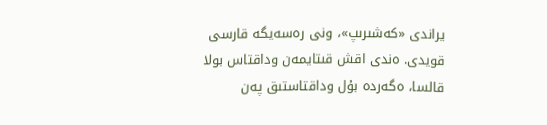يراندى «كەشىرىپ»، ونى رەسەيگە قارسى قويدى. ەندى اقش قىتايمەن وداقتاس بولا قالسا، ەگەردە بۇل وداقتاستىق پەن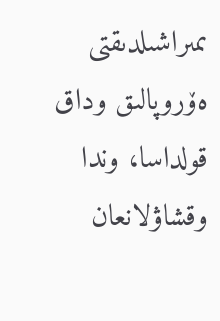ىمىراشىلدىقتى ەۆروپالىق وداق قولداسا، وندا وقشاۋلانعان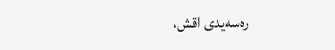رەسەيدى اقش،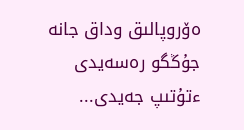ەۆروپالىق وداق جانە جۇڭگو رەسەيدى ءتۇتىپ جەيدى...